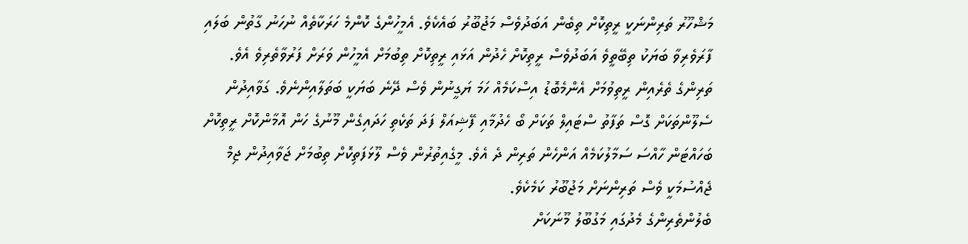މަޝްހޫރު ތަރިންނަކީ ރީތިކޮށް ތިބެން އަބަދުވެސް މަޖުބޫރު ބައެކެވެ. އެމީހުންގެ ކޮންމެ ހަރަކާތެއް ނުހަނު ގާތުން ބަލައި ފާރަވެރިވާ ބަޔަކު ތިބޭތީވެ އަބަދުވެސް ރީތިކޮށް ހެދުން އަޅައި ރީތިކޮށް ތިބުމަށް އެމީހުން ވަރަށް ފަރުވާތެރިވެ އެވެ.
ތަރިންގެ ތެރެއިން ރީތިވުމަށް އެންމެބޮޑު އިސްކަމެއް ހަމަ ޔަގީނުން ވެސް ދޭނެ ބަޔަކީ ބަތަލާއިންނެވެ. ގަވާއިދުން ސެލޫންތަކަށް ގޮސް ތަފާތު ސްޓައިލް ތަކަށް ބޯ ހެދުމާއި ފޭޝިއަލް ފަދަ ތަކެތި ހަދައިގެން މޫނުގެ ހަން އޮމާންކޮށް ރީތިކޮށް ބަހައްޓަން ހާއްސަ ސަމާލުކަމެއް އަންހެން ތަރިން ދެ އެވެ. މީގެއިތުރުން ވެސް ލޫޅަފަތިކޮށް ތިބުމަށް ޖަވާއިދުން ޖިމް ޖެއްސުމަކީ ވެސް ތަރިންނަށް މަޖުބޫރު ކަމެކެވެ.
ބެލުންތެރިންގެ މެދުގައި މަގުބޫލު މޫނަކަށް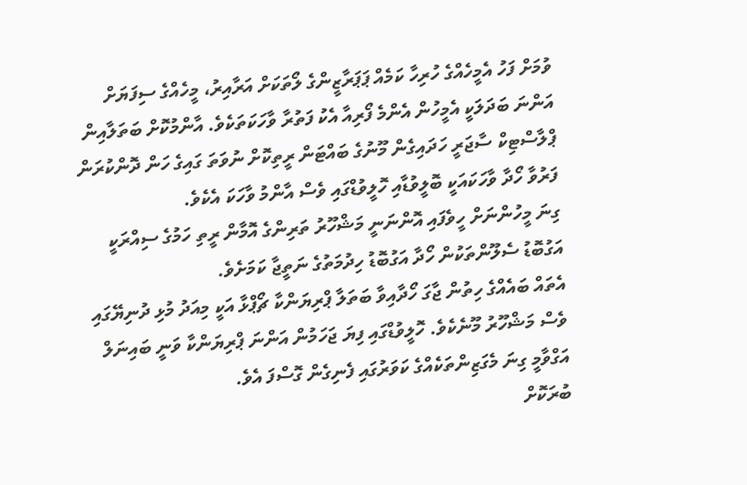ވުމަށް ފަހު އެމީހެއްގެ ހުރިހާ ކަމެއް ޕަޕަރާޒީންގެ ލޯތަކަށް އަރާއިރު، މީހެއްގެ ސިފަޔަށް އަންނަ ބަދަލަކީ އެމީހުން އެންމެ ފޯރިއާ އެކު ފަތުރާ ވާހަކަތަކެވެ. އާންމުކޮށް ބަތަލާއިން ޕްލާސްޓިކް ސާޖަރީ ހަދައިގެން މޫނުގެ ބައްޓަން ރީތިކޮށް ނުވަތަ ގައިގެ ހަން ދޮންކުރަން ފަރުވާ ހޯދާ ވާހަކައަކީ ބޮލީވުޑާއި ހޮލީވުޑްގައި ވެސް އާންމު ވާހަކަ އެކެވެ.
ގިނަ މީހުންނަށް ހީވެފައި އޮންނަނީ މަޝްހޫރު ތަރިންގެ އޮމާން ރީތި ހަމުގެ ސިއްރަކީ އަގުބޮޑު ސެލޫންތަކުން ހޯދާ އަގުބޮޑު ހިދުމަތުގެ ނަތީޖާ ކަމަށެވެ.
އެތައް ބައެއްގެ ހިތުން ޖާގަ ހޯދާއިވާ ބަތަލާ ޕްރިޔަންކާ ޗޯޕްޅާ އަކީ މިއަދު މުޅި ދުނިޔޭގައި ވެސް މަޝްހޫރު މޫނެކެވެ. ހޮލީވުޑްގައި ފިޔަ ޖަހަމުން އަންނަ ޕްރިޔަންކާ ވަނީ ބައިނަލް އަގްވާމީ ގިނަ މެގަޒިންތަކެއްގެ ކަވަރުގައި ފެނިގެން ގޮސްފަ އެވެ.
ބުރަކޮށް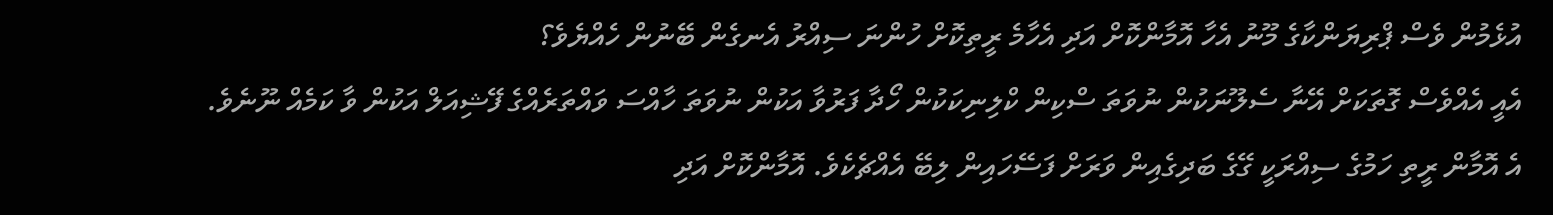އުޅެމުން ވެސް ޕްރިޔަންކާގެ މޫނު އެހާ އޮމާންކޮށް އަދި އެހާމެ ރީތިކޮށް ހުންނަ ސިއްރު އެނގެން ބޭނުން ހެއްޔެވެ؟
އެއީ އެއްވެސް ގޮތަކަށް އޭނާ ސެލޫނަކުން ނުވަތަ ސްކިން ކްލިނިކަކުން ހޯދާ ފަރުވާ އަކުން ނުވަތަ ހާއްސަ ވައްތަރެއްގެ ފޭޝިއަލް އަކުން ވާ ކަމެއް ނޫނެވެ. އެ އޮމާން ރީތި ހަމުގެ ސިއްރަކީ ގޭގެ ބަދިގެއިން ވަރަށް ފަސޭހައިން ލިބޭ އެއްޗެކެވެ. އޮމާންކޮށް އަދި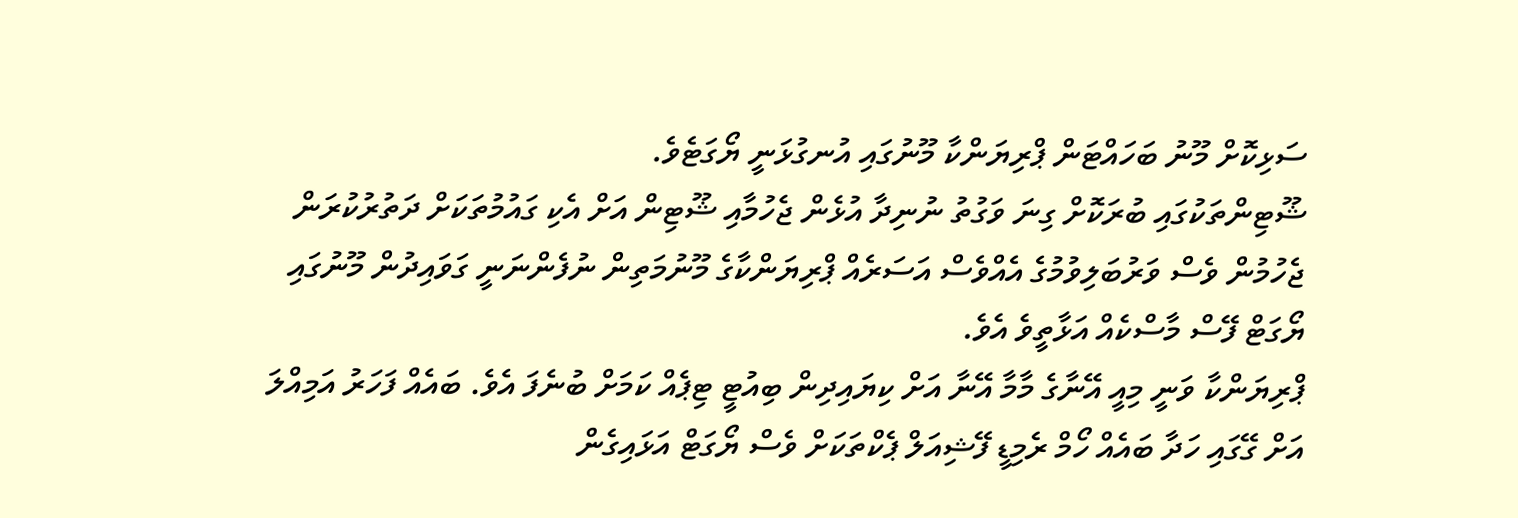ސަޅިކޮށް މޫނު ބަހައްޓަން ޕްރިޔަންކާ މޫނުގައި އުނގުޅަނީ ޔޯގަޓެވެ.
ޝޫޓިންތަކުގައި ބުރަކޮށް ގިނަ ވަގުތު ނުނިދާ އުޅެން ޖެހުމާއި ޝޫޓިން އަށް އެކި ގައުމުތަކަށް ދަތުރުކުރަން ޖެހުމުން ވެސް ވަރުބަލިވުމުގެ އެއްވެސް އަސަރެއް ޕްރިޔަންކާގެ މޫނުމަތިން ނުފެންނަނީ ގަވައިދުން މޫނުގައި ޔޯގަޓް ފޭސް މާސްކެއް އަޅާތީވެ އެވެ.
ޕްރިޔަންކާ ވަނީ މިއީ އޭނާގެ މާމާ އޭނާ އަށް ކިޔައިދިން ބިއުޓީ ޓިޕެއް ކަމަށް ބުނެފަ އެވެ. ބައެއް ފަހަރު އަމިއްލަ އަށް ގޭގައި ހަދާ ބައެއް ހޯމް ރެމިޑީ ފޭޝިއަލް ޕެކްތަކަށް ވެސް ޔޯގަޓް އަޅައިގެން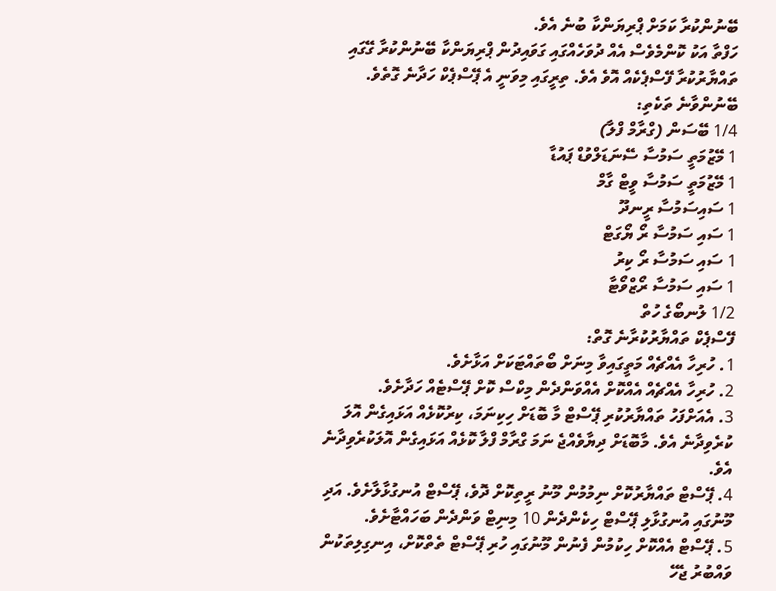ބޭނުންކުރާ ކަމަށް ޕްރިޔަންކާ ބުނެ އެވެ.
ހަފްތާ އަކު ކޮންމެވެސް އެއް ދުވަހެއްގައި ގަވައިދުން ޕްރިޔަންކާ ބޭނުންކުރާ ގޭގައި ތައްޔާރުކުރާ ފޭސްޕެކެއް އޮވެ އެވެ. ތިރީގައި މިވަނީ އެ ޕޭސްޕެކް ހަދާނެ ގޮތެވެ.
ބޭނުންވާނެ ތަކެތި:
1/4 ބޭސަން (ގްރާމް ފްލާ)
1 މޭޒުމަތީ ސަމުސާ ސޭނަޑަލްވުޑް ޕައުޑާ
1 މޭޒުމަތީ ސަމުސާ ވީޓް ގާމް
1 ސައިސަމުސާ ރީނދޫ
1 ސައި ސަމުސާ ރޯ ޔޯގަޓް
1 ސައި ސަމުސާ ރޯ ކިރު
1 ސައި ސަމުސާ ރޯޒްވޯޓާ
1/2 ލުނބޯގެ ހުތް
ފޭސްޕެކް ތައްޔާރުކުރާނެ ގޮތް:
1. ހުރިހާ އެއްޗެއް މަތީގައިވާ މިނަށް ބޯތައްޓަކަށް އަޅާށެވެ.
2. ހުރިހާ އެއްޗެއް އެއްކޮށް އެއްވަންދެން މިކްސް ކޮށް ޕޭސްޓެއް ހަދާށެވެ.
3. އެއަށްފަހު ތައްޔާރުކުރި ޕޭސްޓް މާ ބޮޑަށް ހިކިނަމަ، ކިރުކޮޅެއް އަޅައިގެން އޮލަ ކުރެވިދާނެ އެވެ. މާބޮޑަށް ދިޔާވެއްޖެ ނަމަ ގްރާމް ފްލާ ކޮޅެއް އަޅައިގެން އޮލަކުރެވިދާނެ އެވެ.
4. ޕޭސްޓް ތައްޔާރުކޮށް ނިމުމުން މޫނު ރީތިކޮށް ދޮވެ، ޕޭސްޓް އުނގުޅާލާށެވެ. އަދި މޫނުގައި އުނގުޅާލި ޕޭސްޓް ހިކެންދެން 10 މިނިޓް ވަންދެން ބަހައްޓާށެވެ.
5. ޕޭސްޓް އެއްކޮށް ހިކުމުން ފެނުން މޫނުގައި ހުރި ޕޭސްޓް ތެތްކޮށް، އިނގިލިތަކުން ވައްބުރު ޖެހޭ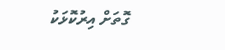ގޮތަށް އިރުކޮޅަކު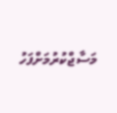މަސާޖްކުރުމަށްފަހު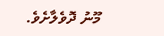މޫނު ދޮވެލާށެވެ.